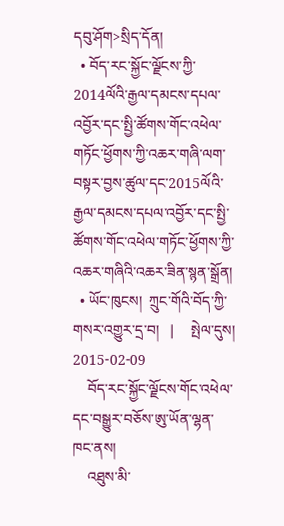དབུ་ཤོག>སྲིད་དོན།
  • བོད་རང་སྐྱོང་ལྗོངས་ཀྱི་2014ལོའི་རྒྱལ་དམངས་དཔལ་འབྱོར་དང་སྤྱི་ཚོགས་གོང་འཕེལ་གཏོང་ཕྱོགས་ཀྱི་འཆར་གཞི་ལག་བསྟར་བྱས་ཚུལ་དང་2015ལོའི་རྒྱལ་དམངས་དཔལ་འབྱོར་དང་སྤྱི་ཚོགས་གོང་འཕེལ་གཏོང་ཕྱོགས་ཀྱི་འཆར་གཞིའི་འཆར་ཟིན་སྙན་སྒྲོན།
  • ཡོང་ཁུངས།  ཀྲུང་གོའི་བོད་ཀྱི་གསར་འགྱུར་དྲ་བ།   |     སྤེལ་དུས།  2015-02-09
    བོད་རང་སྐྱོང་ལྗོངས་གོང་འཕེལ་དང་བསྒྱུར་བཅོས་ཨུ་ཡོན་ལྷན་ཁང་ནས།
    འཐུས་མི་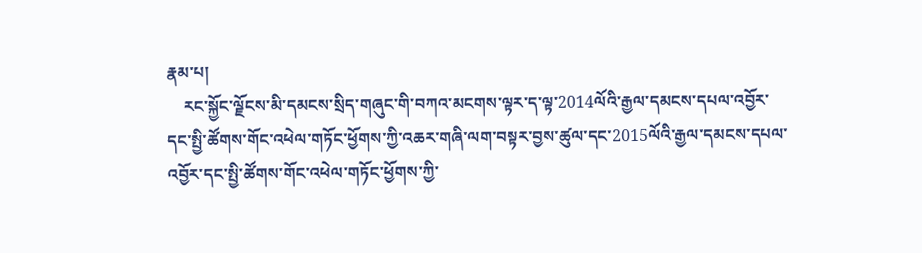རྣམ་པ།
    རང་སྐྱོང་ལྗོངས་མི་དམངས་སྲིད་གཞུང་གི་བཀའ་མངགས་ལྟར་ད་ལྟ་2014ལོའི་རྒྱལ་དམངས་དཔལ་འབྱོར་དང་སྤྱི་ཚོགས་གོང་འཕེལ་གཏོང་ཕྱོགས་ཀྱི་འཆར་གཞི་ལག་བསྟར་བྱས་ཚུལ་དང་2015ལོའི་རྒྱལ་དམངས་དཔལ་འབྱོར་དང་སྤྱི་ཚོགས་གོང་འཕེལ་གཏོང་ཕྱོགས་ཀྱི་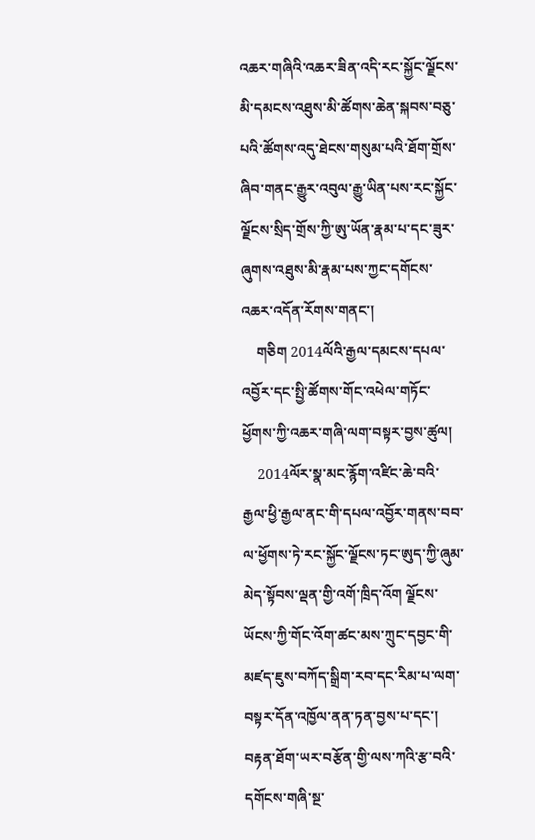འཆར་གཞིའི་འཆར་ཟིན་འདི་རང་སྐྱོང་ལྗོངས་མི་དམངས་འཐུས་མི་ཚོགས་ཆེན་སྐབས་བཅུ་པའི་ཚོགས་འདུ་ཐེངས་གསུམ་པའི་ཐོག་གྲོས་ཞིབ་གནང་རྒྱུར་འབུལ་རྒྱུ་ཡིན་པས་རང་སྐྱོང་ལྗོངས་སྲིད་གྲོས་ཀྱི་ཨུ་ཡོན་རྣམ་པ་དང་ཟུར་ཞུགས་འཐུས་མི་རྣམ་པས་ཀྱང་དགོངས་འཆར་འདོན་རོགས་གནང་།
    གཅིག 2014ལོའི་རྒྱལ་དམངས་དཔལ་འབྱོར་དང་སྤྱི་ཚོགས་གོང་འཕེལ་གཏོང་ཕྱོགས་ཀྱི་འཆར་གཞི་ལག་བསྟར་བྱས་ཚུལ།
    2014ལོར་སྣ་མང་རྙོག་འཛིང་ཆེ་བའི་རྒྱལ་ཕྱི་རྒྱལ་ནང་གི་དཔལ་འབྱོར་གནས་བབ་ལ་ཕྱོགས་ཏེ་རང་སྐྱོང་ལྗོངས་ཏང་ཨུད་ཀྱི་ཞུམ་མེད་སྟོབས་ལྡན་གྱི་འགོ་ཁྲིད་འོག ལྗོངས་ཡོངས་ཀྱི་གོང་འོག་ཚང་མས་ཀྲུང་དབྱང་གི་མཛད་ཇུས་བཀོད་སྒྲིག་རབ་དང་རིམ་པ་ལག་བསྟར་དོན་འཁྱོལ་ནན་ཏན་བྱས་པ་དང་། བརྟན་ཐོག་ཡར་བརྩོན་གྱི་ལས་ཀའི་རྩ་བའི་དགོངས་གཞི་སྔ་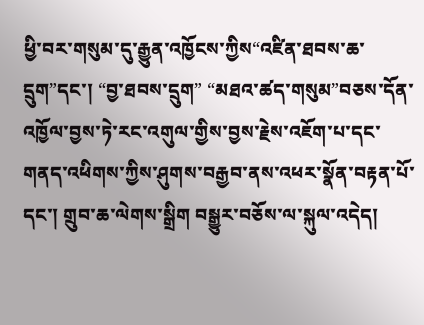ཕྱི་བར་གསུམ་དུ་རྒྱུན་འཁྱོངས་ཀྱིས“འཛིན་ཐབས་ཆ་དྲུག”དང་། “བྱ་ཐབས་དྲུག” “མཐའ་ཚད་གསུམ”བཅས་དོན་འཁྱོལ་བྱས་ཏེ་རང་འགུལ་གྱིས་བྱས་རྗེས་འཇོག་པ་དང་གནད་འཕིགས་ཀྱིས་ཤུགས་བརྒྱབ་ནས་འཕར་སྣོན་བརྟན་པོ་དང་། གྲུབ་ཆ་ལེགས་སྒྲིག བསྒྱུར་བཅོས་ལ་སྐུལ་འདེད།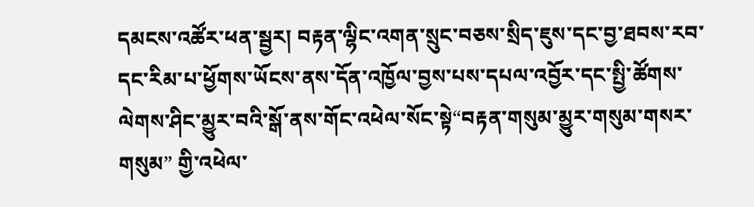དམངས་འཚོར་ཕན་སྦྱར། བརྟན་ལྷིང་འགན་སྲུང་བཅས་སྲིད་ཇུས་དང་བྱ་ཐབས་རབ་དང་རིམ་པ་ཕྱོགས་ཡོངས་ནས་དོན་འཁྱོལ་བྱས་པས་དཔལ་འབྱོར་དང་སྤྱི་ཚོགས་ལེགས་ཤིང་མྱུར་བའི་སྒོ་ནས་གོང་འཕེལ་སོང་སྟེ“བརྟན་གསུམ་མྱུར་གསུམ་གསར་གསུམ” གྱི་འཕེལ་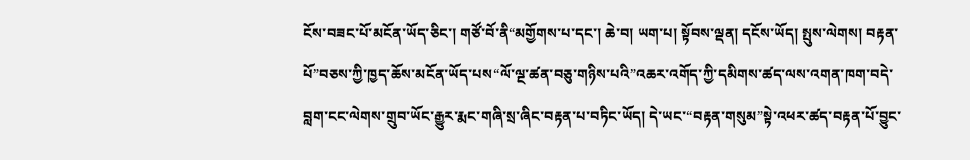ངོས་བཟང་པོ་མངོན་ཡོད་ཅིང་། གཙོ་བོ་ནི“མགྱོགས་པ་དང་། ཆེ་བ། ཡག་པ། སྟོབས་ལྡན། དངོས་ཡོད། སྤུས་ལེགས། བརྟན་པོ”བཅས་ཀྱི་ཁྱད་ཆོས་མངོན་ཡོད་པས“ལོ་ལྔ་ཚན་བཅུ་གཉིས་པའི”འཆར་འགོད་ཀྱི་དམིགས་ཚད་ལས་འགན་ཁག་བདེ་བླག་ངང་ལེགས་གྲུབ་ཡོང་རྒྱུར་རྨང་གཞི་སྲ་ཞིང་བརྟན་པ་བཏིང་ཡོད། དེ་ཡང་“བརྟན་གསུམ”སྟེ་འཕར་ཚད་བརྟན་པོ་བྱུང་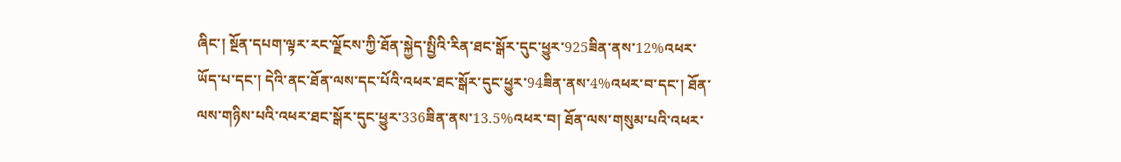ཞིང་། སྔོན་དཔག་ལྟར་རང་ལྗོངས་ཀྱི་ཐོན་སྐྱེད་སྤྱིའི་རིན་ཐང་སྒོར་དུང་ཕྱུར་925ཟིན་ནས་12%འཕར་ཡོད་པ་དང་། དེའི་ནང་ཐོན་ལས་དང་པོའི་འཕར་ཐང་སྒོར་དུང་ཕྱུར་94ཟིན་ནས་4%འཕར་བ་དང་། ཐོན་ལས་གཉིས་པའི་འཕར་ཐང་སྒོར་དུང་ཕྱུར་336ཟིན་ནས་13.5%འཕར་བ། ཐོན་ལས་གསུམ་པའི་འཕར་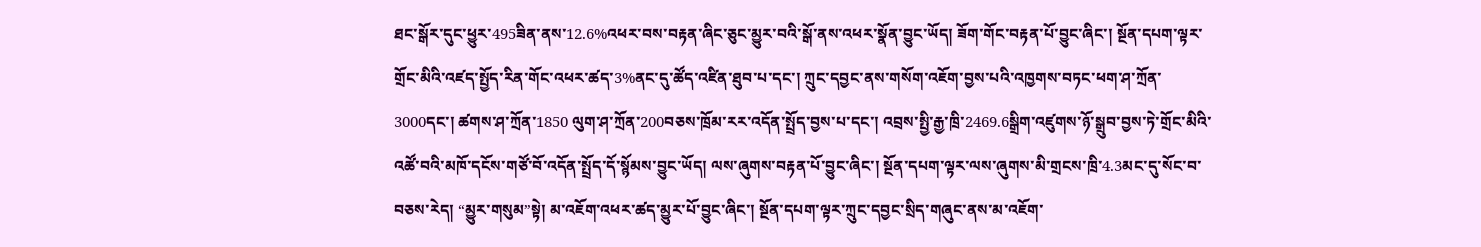ཐང་སྒོར་དུང་ཕྱུར་495ཟིན་ནས་12.6%འཕར་བས་བརྟན་ཞིང་ཅུང་མྱུར་བའི་སྒོ་ནས་འཕར་སྣོན་བྱུང་ཡོད། ཟོག་གོང་བརྟན་པོ་བྱུང་ཞིང་། སྔོན་དཔག་ལྟར་གྲོང་མིའི་འཛད་སྤྱོད་རིན་གོང་འཕར་ཚད་3%ནང་དུ་ཚོད་འཛིན་ཐུབ་པ་དང་། ཀྲུང་དབྱང་ནས་གསོག་འཇོག་བྱས་པའི་འཁྱགས་བཏང་ཕག་ཤ་ཀྲོན་3000དང་། ཚགས་ཤ་ཀྲོན་1850 ལུག་ཤ་ཀྲོན་200བཅས་ཁྲོམ་རར་འདོན་སྤྲོད་བྱས་པ་དང་། འབྲས་སྤྱི་རྒྱ་ཁྲི་2469.6སྒྲིག་འཛུགས་ཉོ་སྒྲུབ་བྱས་ཏེ་གྲོང་མིའི་འཚོ་བའི་མཁོ་དངོས་གཙོ་བོ་འདོན་སྤྲོད་དོ་སྙོམས་བྱུང་ཡོད། ལས་ཞུགས་བརྟན་པོ་བྱུང་ཞིང་། སྔོན་དཔག་ལྟར་ལས་ཞུགས་མི་གྲངས་ཁྲི་4.3མང་དུ་སོང་བ་བཅས་རེད། “མྱུར་གསུམ”སྟེ། མ་འཇོག་འཕར་ཚད་མྱུར་པོ་བྱུང་ཞིང་། སྔོན་དཔག་ལྟར་ཀྲུང་དབྱང་སྲིད་གཞུང་ནས་མ་འཇོག་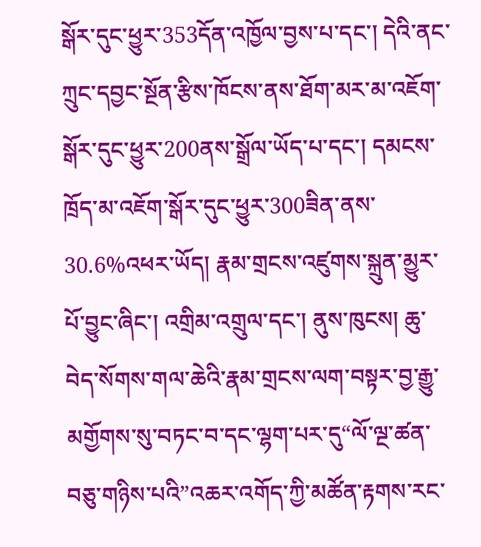སྒོར་དུང་ཕྱུར་353དོན་འཁྱོལ་བྱས་པ་དང་། དེའི་ནང་ཀྲུང་དབྱང་སྔོན་རྩིས་ཁོངས་ནས་ཐོག་མར་མ་འཇོག་སྒོར་དུང་ཕྱུར་200ནས་སྒྲོལ་ཡོད་པ་དང་། དམངས་ཁྲོད་མ་འཇོག་སྒོར་དུང་ཕྱུར་300ཟིན་ནས་30.6%འཕར་ཡོད། རྣམ་གྲངས་འཛུགས་སྐྲུན་མྱུར་པོ་བྱུང་ཞིང་། འགྲིམ་འགྲུལ་དང་། ནུས་ཁུངས། ཆུ་བེད་སོགས་གལ་ཆེའི་རྣམ་གྲངས་ལག་བསྟར་བྱ་རྒྱུ་མགྱོགས་སུ་བཏང་བ་དང་ལྷག་པར་དུ“ལོ་ལྔ་ཚན་བཅུ་གཉིས་པའི”འཆར་འགོད་ཀྱི་མཚོན་རྟགས་རང་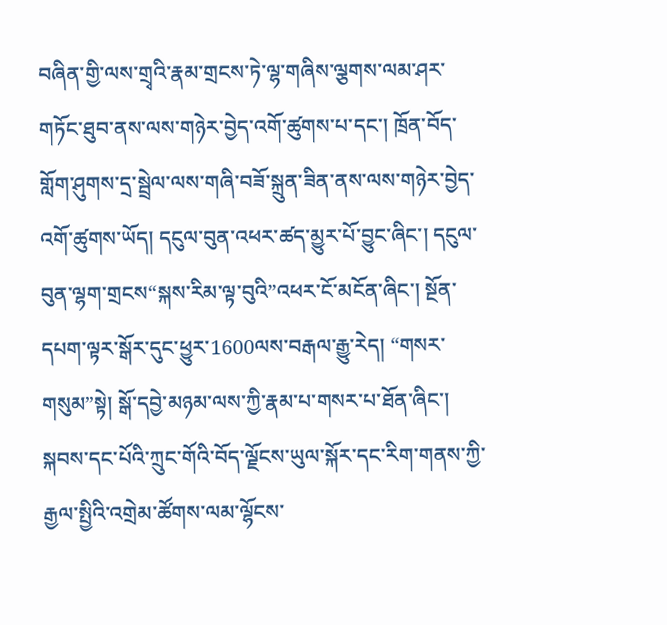བཞིན་གྱི་ལས་གྲྭའི་རྣམ་གྲངས་ཏེ་ལྷ་གཞིས་ལྕགས་ལམ་ཤར་གཏོང་ཐུབ་ནས་ལས་གཉེར་བྱེད་འགོ་ཚུགས་པ་དང་། ཁྲོན་བོད་གློག་ཤུགས་དྲ་སྦྲེལ་ལས་གཞི་བཟོ་སྐྲུན་ཟིན་ནས་ལས་གཉེར་བྱེད་འགོ་ཚུགས་ཡོད། དངུལ་བུན་འཕར་ཚད་མྱུར་པོ་བྱུང་ཞིང་། དངུལ་བུན་ལྷག་གྲངས“སྐས་རིམ་ལྟ་བུའི”འཕར་ངོ་མངོན་ཞིང་། སྔོན་དཔག་ལྟར་སྒོར་དུང་ཕྱུར་1600ལས་བརྒལ་རྒྱུ་རེད། “གསར་གསུམ”སྟེ། སྒོ་དབྱེ་མཉམ་ལས་ཀྱི་རྣམ་པ་གསར་པ་ཐོན་ཞིང་། སྐབས་དང་པོའི་ཀྲུང་གོའི་བོད་ལྗོངས་ཡུལ་སྐོར་དང་རིག་གནས་ཀྱི་རྒྱལ་སྤྱིའི་འགྲེམ་ཚོགས་ལམ་ལྷོངས་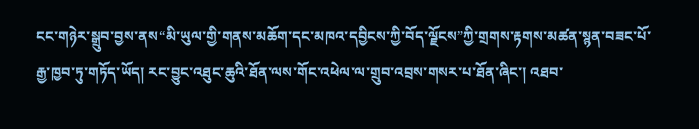ངང་གཉེར་སྒྲུབ་བྱས་ནས“མི་ཡུལ་གྱི་གནས་མཆོག་དང་མཁའ་དབྱིངས་ཀྱི་བོད་ལྗོངས”ཀྱི་གྲགས་རྟགས་མཚན་སྙན་བཟང་པོ་རྒྱ་ཁྱབ་ཏུ་གཏོད་ཡོད། རང་བྱུང་འཐུང་ཆུའི་ཐོན་ལས་གོང་འཕེལ་ལ་གྲུབ་འབྲས་གསར་པ་ཐོན་ཞིང་། འཐབ་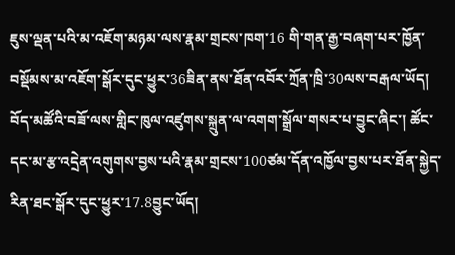ཇུས་ལྡན་པའི་མ་འཇོག་མཉམ་ལས་རྣམ་གྲངས་ཁག་16 གི་གན་རྒྱ་བཞག་པར་ཁྱོན་བསྡོམས་མ་འཇོག་སྒོར་དུང་ཕྱུར་36ཟིན་ནས་ཐོན་འབོར་ཀྲོན་ཁྲི་30ལས་བརྒལ་ཡོད། བོད་མཚོའི་བཟོ་ལས་གླིང་ཁུལ་འཛུགས་སྐྲུན་ལ་འགག་སྒྲོལ་གསར་པ་བྱུང་ཞིང་། ཚོང་དང་མ་རྩ་འདྲེན་འགུགས་བྱས་པའི་རྣམ་གྲངས་100ཙམ་དོན་འཁྱོལ་བྱས་པར་ཐོན་སྐྱེད་རིན་ཐང་སྒོར་དུང་ཕྱུར་17.8བྱུང་ཡོད།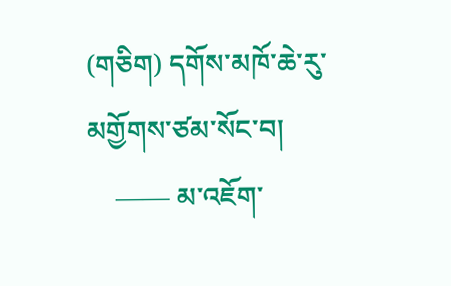(གཅིག) དགོས་མཁོ་ཆེ་རུ་མགྱོགས་ཙམ་སོང་བ།
    —— མ་འཇོག་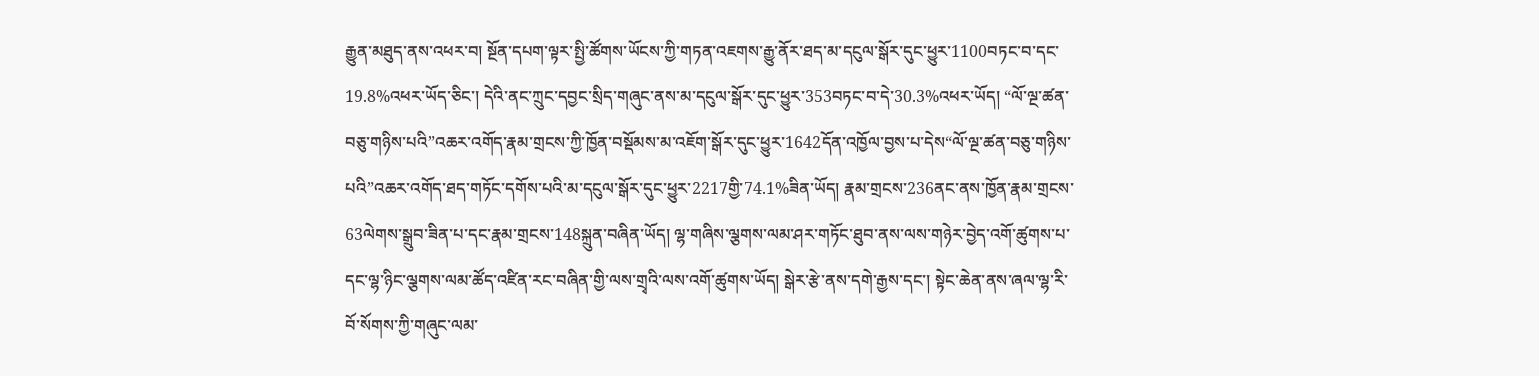རྒྱུན་མཐུད་ནས་འཕར་བ། སྔོན་དཔག་ལྟར་སྤྱི་ཚོགས་ཡོངས་ཀྱི་གཏན་འཇགས་རྒྱུ་ནོར་ཐད་མ་དངུལ་སྒོར་དུང་ཕྱུར་1100བཏང་བ་དང་19.8%འཕར་ཡོད་ཅིང་། དེའི་ནང་ཀྲུང་དབྱང་སྲིད་གཞུང་ནས་མ་དངུལ་སྒོར་དུང་ཕྱུར་353བཏང་བ་དེ་30.3%འཕར་ཡོད། “ལོ་ལྔ་ཚན་བཅུ་གཉིས་པའི”འཆར་འགོད་རྣམ་གྲངས་ཀྱི་ཁྱོན་བསྡོམས་མ་འཇོག་སྒོར་དུང་ཕྱུར་1642དོན་འཁྱོལ་བྱས་པ་དེས“ལོ་ལྔ་ཚན་བཅུ་གཉིས་པའི”འཆར་འགོད་ཐད་གཏོང་དགོས་པའི་མ་དངུལ་སྒོར་དུང་ཕྱུར་2217གྱི་74.1%ཟིན་ཡོད། རྣམ་གྲངས་236ནང་ནས་ཁྱོན་རྣམ་གྲངས་63ལེགས་སྒྲུབ་ཟིན་པ་དང་རྣམ་གྲངས་148སྐྲུན་བཞིན་ཡོད། ལྷ་གཞིས་ལྕགས་ལམ་ཤར་གཏོང་ཐུབ་ནས་ལས་གཉེར་བྱེད་འགོ་ཚུགས་པ་དང་ལྷ་ཉིང་ལྕགས་ལམ་ཚོད་འཛིན་རང་བཞིན་གྱི་ལས་གྲྭའི་ལས་འགོ་ཚུགས་ཡོད། སྒེར་རྩེ་ནས་དགེ་རྒྱས་དང་། སྟེང་ཆེན་ནས་ཞལ་ལྷ་རི་བོ་སོགས་ཀྱི་གཞུང་ལམ་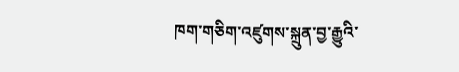ཁག་གཅིག་འཛུགས་སྐྲུན་བྱ་རྒྱུའི་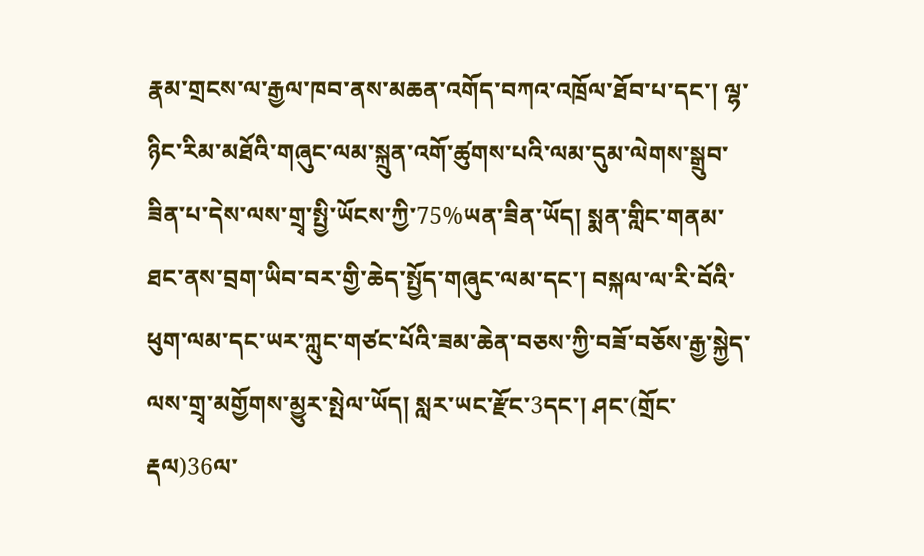རྣམ་གྲངས་ལ་རྒྱལ་ཁབ་ནས་མཆན་འགོད་བཀའ་འཁྲོལ་ཐོབ་པ་དང་། ལྷ་ཉིང་རིམ་མཐོའི་གཞུང་ལམ་སྐྲུན་འགོ་ཚུགས་པའི་ལམ་དུམ་ལེགས་སྒྲུབ་ཟིན་པ་དེས་ལས་གྲྭ་སྤྱི་ཡོངས་ཀྱི་75%ཡན་ཟིན་ཡོད། སྨན་གླིང་གནམ་ཐང་ནས་བྲག་ཡིབ་བར་གྱི་ཆེད་སྤྱོད་གཞུང་ལམ་དང་། བསྐལ་ལ་རི་བོའི་ཕུག་ལམ་དང་ཡར་ཀླུང་གཙང་པོའི་ཟམ་ཆེན་བཅས་ཀྱི་བཟོ་བཅོས་རྒྱ་སྐྱེད་ལས་གྲྭ་མགྱོགས་མྱུར་སྤེལ་ཡོད། སླར་ཡང་རྫོང་3དང་། ཤང་(གྲོང་རྡལ)36ལ་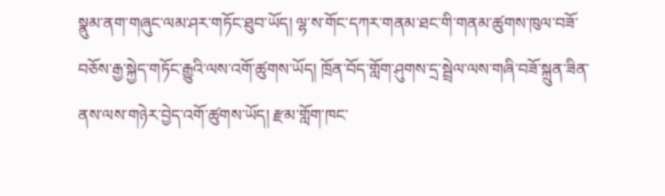སྣུམ་ནག་གཞུང་ལམ་ཤར་གཏོང་ཐུབ་ཡོད། ལྷ་ས་གོང་དཀར་གནམ་ཐང་གི་གནམ་ཚུགས་ཁུལ་བཟོ་བཅོས་རྒྱ་སྐྱེད་གཏོང་རྒྱུའི་ལས་འགོ་ཚུགས་ཡོད། ཁྲོན་བོད་གློག་ཤུགས་དྲ་སྦྲེལ་ལས་གཞི་བཟོ་སྐྲུན་ཟིན་ནས་ལས་གཉེར་བྱེད་འགོ་ཚུགས་ཡོད། རྫམ་གློག་ཁང་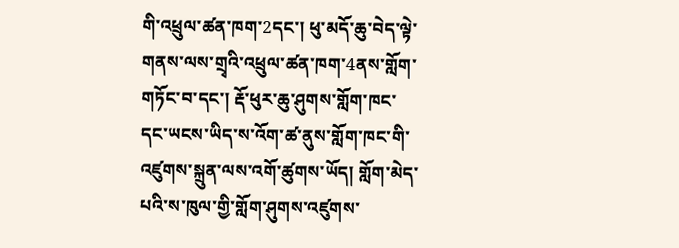གི་འཕྲུལ་ཚན་ཁག་2དང་། ཕུ་མདོ་ཆུ་བེད་ལྟེ་གནས་ལས་གྲྭའི་འཕྲུལ་ཚན་ཁག་4ནས་གློག་གཏོང་བ་དང་། རྡོ་ཕུར་ཆུ་ཤུགས་གློག་ཁང་དང་ཡངས་ཡིད་ས་འོག་ཚ་ནུས་གློག་ཁང་གི་འཛུགས་སྐྲུན་ལས་འགོ་ཚུགས་ཡོད། གློག་མེད་པའི་ས་ཁུལ་གྱི་གློག་ཤུགས་འཛུགས་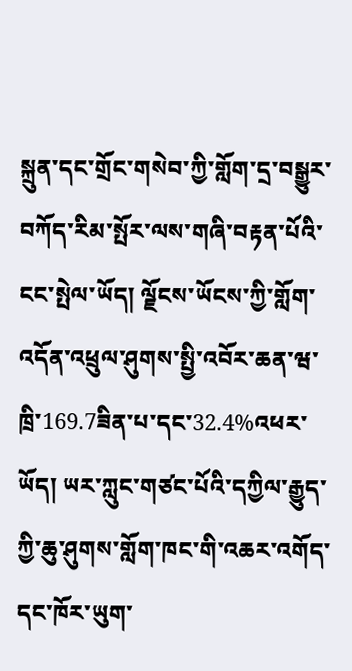སྐྲུན་དང་གྲོང་གསེབ་ཀྱི་གློག་དྲ་བསྒྱུར་བཀོད་རིམ་སྤོར་ལས་གཞི་བརྟན་པོའི་ངང་སྤེལ་ཡོད། ལྗོངས་ཡོངས་ཀྱི་གློག་འདོན་འཕྲུལ་ཤུགས་སྤྱི་འབོར་ཆན་ཝ་ཁྲི་169.7ཟིན་པ་དང་32.4%འཕར་ཡོད། ཡར་ཀླུང་གཙང་པོའི་དཀྱིལ་རྒྱུད་ཀྱི་ཆུ་ཤུགས་གློག་ཁང་གི་འཆར་འགོད་དང་ཁོར་ཡུག་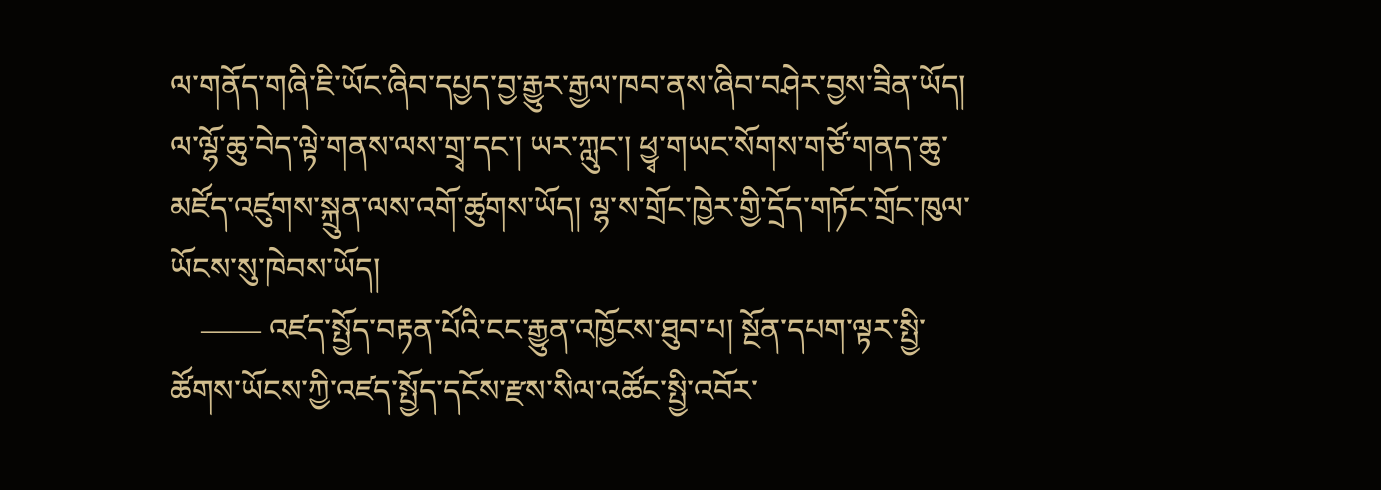ལ་གནོད་གཞི་ཇི་ཡོང་ཞིབ་དཔྱད་བྱ་རྒྱུར་རྒྱལ་ཁབ་ནས་ཞིབ་བཤེར་བྱས་ཟིན་ཡོད། ལ་ལྷོ་ཆུ་བེད་ལྟེ་གནས་ལས་གྲྭ་དང་། ཡར་ཀླུང་། ཕྱྭ་གཡང་སོགས་གཙོ་གནད་ཆུ་མཛོད་འཛུགས་སྐྲུན་ལས་འགོ་ཚུགས་ཡོད། ལྷ་ས་གྲོང་ཁྱེར་གྱི་དྲོད་གཏོང་གྲོང་ཁུལ་ཡོངས་སུ་ཁེབས་ཡོད།
    —— འཛད་སྤྱོད་བརྟན་པོའི་ངང་རྒྱུན་འཁྱོངས་ཐུབ་པ། སྔོན་དཔག་ལྟར་སྤྱི་ཚོགས་ཡོངས་ཀྱི་འཛད་སྤྱོད་དངོས་རྫས་སིལ་འཚོང་སྤྱི་འབོར་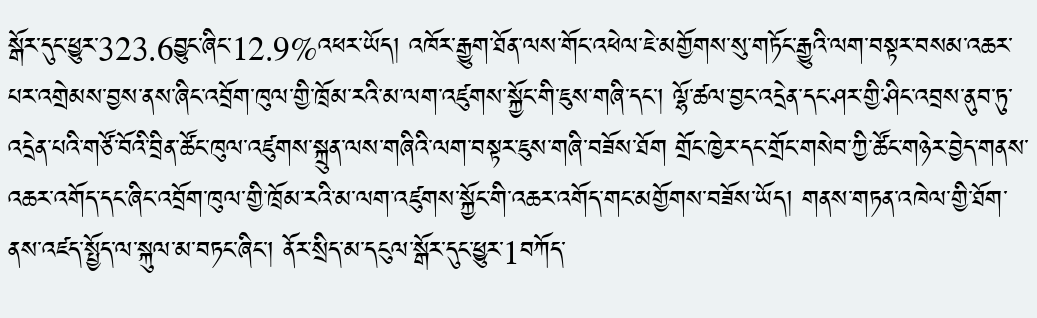སྒོར་དུང་ཕྱུར་323.6བྱུང་ཞིང་12.9%འཕར་ཡོད། འཁོར་རྒྱུག་ཐོན་ལས་གོང་འཕེལ་ཇེ་མགྱོགས་སུ་གཏོང་རྒྱུའི་ལག་བསྟར་བསམ་འཆར་པར་འགྲེམས་བྱས་ནས་ཞིང་འབྲོག་ཁུལ་གྱི་ཁྲོམ་རའི་མ་ལག་འཛུགས་སྐྱོང་གི་ཇུས་གཞི་དང་། ལྷོ་ཚལ་བྱང་འདྲེན་དང་ཤར་གྱི་ཤིང་འབྲས་ནུབ་ཏུ་འདྲེན་པའི་གཙོ་བོའི་བྲིན་ཚོང་ཁུལ་འཛུགས་སྐྲུན་ལས་གཞིའི་ལག་བསྟར་ཇུས་གཞི་བཟོས་ཐོག གྲོང་ཁྱེར་དང་གྲོང་གསེབ་ཀྱི་ཚོང་གཉེར་བྱེད་གནས་འཆར་འགོད་དང་ཞིང་འབྲོག་ཁུལ་གྱི་ཁྲོམ་རའི་མ་ལག་འཛུགས་སྐྱོང་གི་འཆར་འགོད་གང་མགྱོགས་བཟོས་ཡོད། གནས་གཏན་འཁེལ་གྱི་ཐོག་ནས་འཛད་སྤྱོད་ལ་སྐུལ་མ་བཏང་ཞིང་། ནོར་སྲིད་མ་དངུལ་སྒོར་དུང་ཕྱུར་1བཀོད་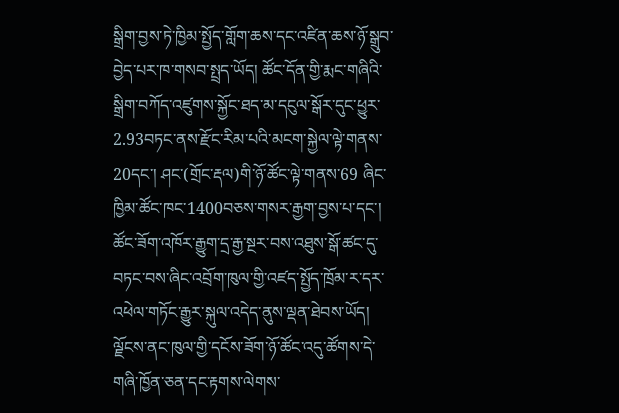སྒྲིག་བྱས་ཏེ་ཁྱིམ་སྤྱོད་གློག་ཆས་དང་འཛིན་ཆས་ཉོ་སྒྲུབ་བྱེད་པར་ཁ་གསབ་སྤྲད་ཡོད། ཚོང་དོན་གྱི་རྨང་གཞིའི་སྒྲིག་བཀོད་འཛུགས་སྐྱོང་ཐད་མ་དངུལ་སྒོར་དུང་ཕྱུར་2.93བཏང་ནས་རྫོང་རིམ་པའི་མངག་སྐྱེལ་ལྟེ་གནས་20དང་། ཤང་(གྲོང་རྡལ)གི་ཉོ་ཚོང་ལྟེ་གནས་69 ཞིང་ཁྱིམ་ཚོང་ཁང་1400བཅས་གསར་རྒྱག་བྱས་པ་དང་། ཚོང་ཟོག་འཁོར་རྒྱུག་དྲ་རྒྱ་སྔར་བས་འཐུས་སྒོ་ཚང་དུ་བཏང་བས་ཞིང་འབྲོག་ཁུལ་གྱི་འཛད་སྤྱོད་ཁྲོམ་ར་དར་འཕེལ་གཏོང་རྒྱུར་སྐུལ་འདེད་ནུས་ལྡན་ཐེབས་ཡོད། ལྗོངས་ནང་ཁུལ་གྱི་དངོས་ཟོག་ཉོ་ཚོང་འདུ་ཚོགས་དེ་གཞི་ཁྱོན་ཅན་དང་རྟགས་ལེགས་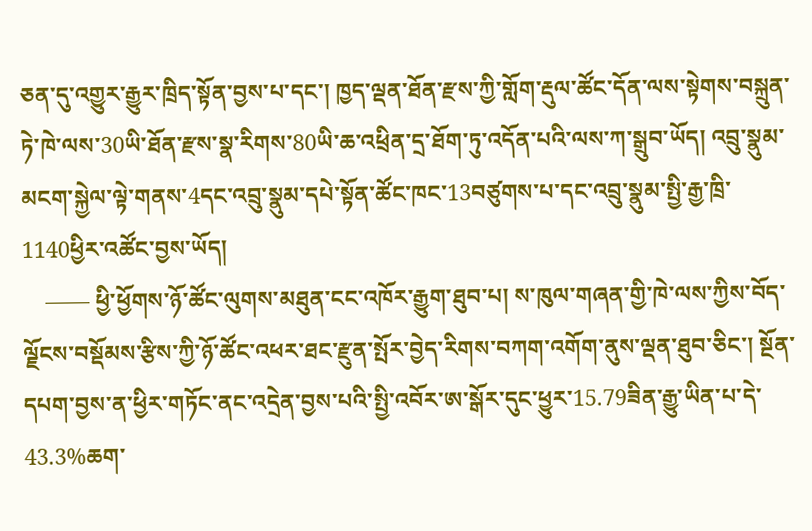ཅན་དུ་འགྱུར་རྒྱུར་ཁྲིད་སྟོན་བྱས་པ་དང་། ཁྱད་ལྡན་ཐོན་རྫས་ཀྱི་གློག་རྡུལ་ཚོང་དོན་ལས་སྟེགས་བསྐྲུན་ཏེ་ཁེ་ལས་30ཡི་ཐོན་རྫས་སྣ་རིགས་80ཡི་ཆ་འཕྲིན་དྲ་ཐོག་ཏུ་འདོན་པའི་ལས་ཀ་སྒྲུབ་ཡོད། འབྲུ་སྣུམ་མངག་སྐྱེལ་ལྟེ་གནས་4དང་འབྲུ་སྣུམ་དཔེ་སྟོན་ཚོང་ཁང་13བཙུགས་པ་དང་འབྲུ་སྣུམ་སྤྱི་རྒྱ་ཁྲི་1140ཕྱིར་འཚོང་བྱས་ཡོད།
    —— ཕྱི་ཕྱོགས་ཉོ་ཚོང་ལུགས་མཐུན་ངང་འཁོར་རྒྱུག་ཐུབ་པ། ས་ཁུལ་གཞན་གྱི་ཁེ་ལས་ཀྱིས་བོད་ལྗོངས་བསྡོམས་རྩིས་ཀྱི་ཉོ་ཚོང་འཕར་ཐང་རྫུན་སྤོར་བྱེད་རིགས་བཀག་འགོག་ནུས་ལྡན་ཐུབ་ཅིང་། སྔོན་དཔག་བྱས་ན་ཕྱིར་གཏོང་ནང་འདྲེན་བྱས་པའི་སྤྱི་འབོར་ཨ་སྒོར་དུང་ཕྱུར་15.79ཟིན་རྒྱུ་ཡིན་པ་དེ་43.3%ཆག་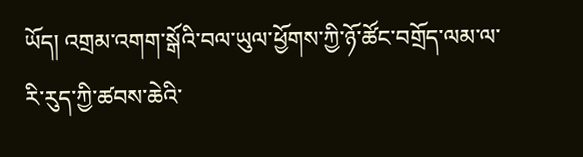ཡོད། འགྲམ་འགག་སྒོའི་བལ་ཡུལ་ཕྱོགས་ཀྱི་ཉོ་ཚོང་བགྲོད་ལམ་ལ་རི་རུད་ཀྱི་ཚབས་ཆེའི་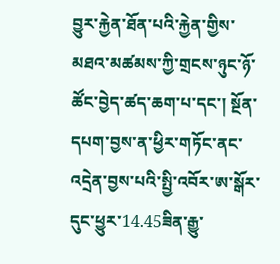བྱུར་རྐྱེན་ཐོན་པའི་རྐྱེན་གྱིས་མཐའ་མཚམས་ཀྱི་གྲངས་ཉུང་ཉོ་ཚོང་བྱེད་ཚད་ཆག་པ་དང་། སྔོན་དཔག་བྱས་ན་ཕྱིར་གཏོང་ནང་འདྲེན་བྱས་པའི་སྤྱི་འབོར་ཨ་སྒོར་དུང་ཕྱུར་14.45ཟིན་རྒྱུ་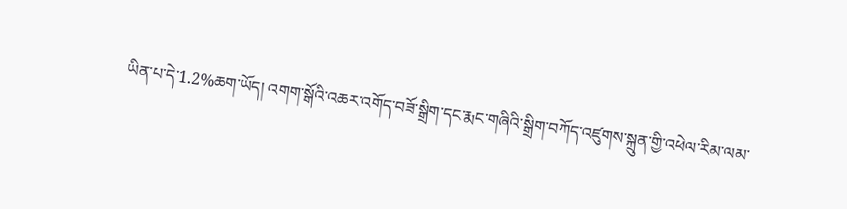ཡིན་པ་དེ་1.2%ཆག་ཡོད། འགག་སྒོའི་འཆར་འགོད་བཟོ་སྒྲིག་དང་རྨང་གཞིའི་སྒྲིག་བཀོད་འཛུགས་སྐྲུན་གྱི་འཕེལ་རིམ་ལམ་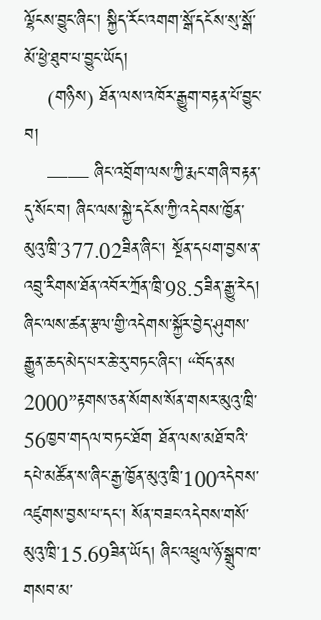ལྷོངས་བྱུང་ཞིང་། སྐྱིད་རོང་འགག་སྒོ་དངོས་སུ་སྒོ་མོ་ཕྱེ་ཐུབ་པ་བྱུང་ཡོད།
    (གཉིས) ཐོན་ལས་འཁོར་རྒྱུག་བརྟན་པོ་བྱུང་བ།
    —— ཞིང་འབྲོག་ལས་ཀྱི་རྨང་གཞི་བརྟན་དུ་སོང་བ། ཞིང་ལས་སྐྱེ་དངོས་ཀྱི་འདེབས་ཁྱོན་མུའུ་ཁྲི་377.02ཟིན་ཞིང་། སྔོན་དཔག་བྱས་ན་འབྲུ་རིགས་ཐོན་འབོར་ཀྲོན་ཁྲི་98.5ཟིན་རྒྱུ་རེད། ཞིང་ལས་ཚན་རྩལ་གྱི་འདེགས་སྐྱོར་བྱེད་ཤུགས་རྒྱུན་ཆད་མེད་པར་ཆེ་རུ་བཏང་ཞིང་། “བོད་ནས 2000”རྟགས་ཅན་སོགས་སོན་གསར་མུའུ་ཁྲི་56ཁྱབ་གདལ་བཏང་ཐོག ཐོན་ལས་མཐོ་བའི་དཔེ་མཚོན་ས་ཞིང་རྒྱ་ཁྱོན་མུའུ་ཁྲི་100འདེབས་འཛུགས་བྱས་པ་དང་། སོན་བཟང་འདེབས་གསོ་མུའུ་ཁྲི་15.69ཟིན་ཡོད། ཞིང་འཕྲུལ་ཉོ་སྒྲུབ་ཁ་གསབ་མ་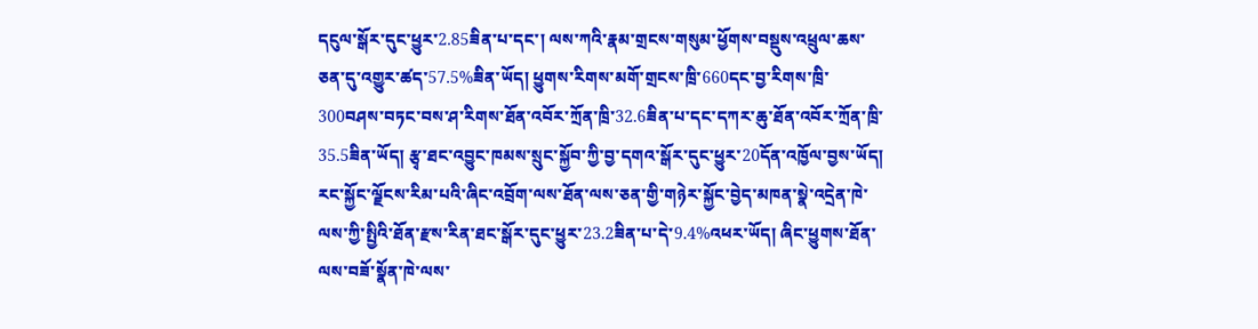དངུལ་སྒོར་དུང་ཕྱུར་2.85ཟིན་པ་དང་། ལས་ཀའི་རྣམ་གྲངས་གསུམ་ཕྱོགས་བསྡུས་འཕྲུལ་ཆས་ཅན་དུ་འགྱུར་ཚད་57.5%ཟིན་ཡོད། ཕྱུགས་རིགས་མགོ་གྲངས་ཁྲི་660དང་བྱ་རིགས་ཁྲི་300བཤས་བཏང་བས་ཤ་རིགས་ཐོན་འབོར་ཀྲོན་ཁྲི་32.6ཟིན་པ་དང་དཀར་ཆུ་ཐོན་འབོར་ཀྲོན་ཁྲི་35.5ཟིན་ཡོད། རྩྭ་ཐང་འབྱུང་ཁམས་སྲུང་སྐྱོབ་ཀྱི་བྱ་དགའ་སྒོར་དུང་ཕྱུར་20དོན་འཁྱོལ་བྱས་ཡོད། རང་སྐྱོང་ལྗོངས་རིམ་པའི་ཞིང་འབྲོག་ལས་ཐོན་ལས་ཅན་གྱི་གཉེར་སྐྱོང་བྱེད་མཁན་སྣེ་འདྲེན་ཁེ་ལས་ཀྱི་སྤྱིའི་ཐོན་རྫས་རིན་ཐང་སྒོར་དུང་ཕྱུར་23.2ཟིན་པ་དེ་9.4%འཕར་ཡོད། ཞིང་ཕྱུགས་ཐོན་ལས་བཟོ་སྣོན་ཁེ་ལས་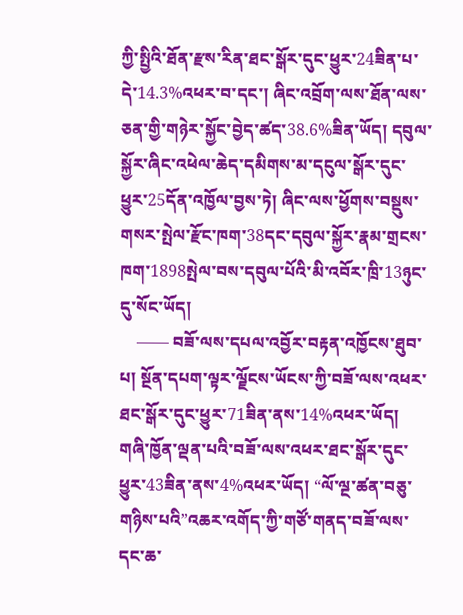ཀྱི་སྤྱིའི་ཐོན་རྫས་རིན་ཐང་སྒོར་དུང་ཕྱུར་24ཟིན་པ་དེ་14.3%འཕར་བ་དང་། ཞིང་འབྲོག་ལས་ཐོན་ལས་ཅན་གྱི་གཉེར་སྐྱོང་བྱེད་ཚད་38.6%ཟིན་ཡོད། དབུལ་སྐྱོར་ཞིང་འཕེལ་ཆེད་དམིགས་མ་དངུལ་སྒོར་དུང་ཕྱུར་25དོན་འཁྱོལ་བྱས་ཏེ། ཞིང་ལས་ཕྱོགས་བསྡུས་གསར་སྤེལ་རྫོང་ཁག་38དང་དབུལ་སྐྱོར་རྣམ་གྲངས་ཁག་1898སྤེལ་བས་དབུལ་པོའི་མི་འབོར་ཁྲི་13ཉུང་དུ་སོང་ཡོད།
    —— བཟོ་ལས་དཔལ་འབྱོར་བརྟན་འཁྱོངས་ཐུབ་པ། སྔོན་དཔག་ལྟར་ལྗོངས་ཡོངས་ཀྱི་བཟོ་ལས་འཕར་ཐང་སྒོར་དུང་ཕྱུར་71ཟིན་ནས་14%འཕར་ཡོད། གཞི་ཁྱོན་ལྡན་པའི་བཟོ་ལས་འཕར་ཐང་སྒོར་དུང་ཕྱུར་43ཟིན་ནས་4%འཕར་ཡོད། “ལོ་ལྔ་ཚན་བཅུ་གཉིས་པའི”འཆར་འགོད་ཀྱི་གཙོ་གནད་བཟོ་ལས་དང་ཆ་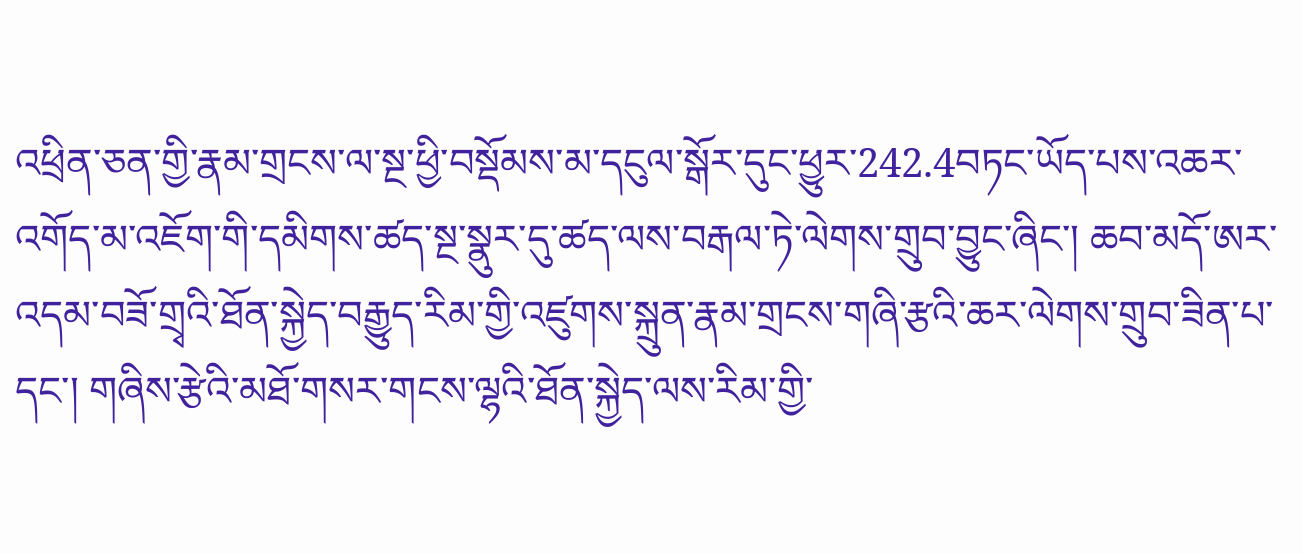འཕྲིན་ཅན་གྱི་རྣམ་གྲངས་ལ་སྔ་ཕྱི་བསྡོམས་མ་དངུལ་སྒོར་དུང་ཕྱུར་242.4བཏང་ཡོད་པས་འཆར་འགོད་མ་འཇོག་གི་དམིགས་ཚད་སྔ་སྣུར་དུ་ཚད་ལས་བརྒལ་ཏེ་ལེགས་གྲུབ་བྱུང་ཞིང་། ཆབ་མདོ་ཨར་འདམ་བཟོ་གྲྭའི་ཐོན་སྐྱེད་བརྒྱུད་རིམ་གྱི་འཛུགས་སྐྲུན་རྣམ་གྲངས་གཞི་རྩའི་ཆར་ལེགས་གྲུབ་ཟིན་པ་དང་། གཞིས་རྩེའི་མཐོ་གསར་གངས་ལྷའི་ཐོན་སྐྱེད་ལས་རིམ་གྱི་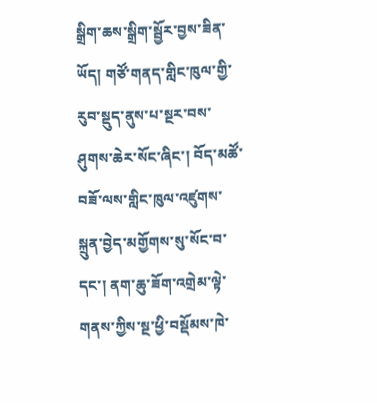སྒྲིག་ཆས་སྒྲིག་སྦྱོར་བྱས་ཟིན་ཡོད། གཙོ་གནད་གླིང་ཁུལ་གྱི་རུབ་སྡུད་ནུས་པ་སྔར་བས་ཤུགས་ཆེར་སོང་ཞིང་། བོད་མཚོ་བཟོ་ལས་གླིང་ཁུལ་འཛུགས་སྐྲུན་བྱེད་མགྱོགས་སུ་སོང་བ་དང་། ནག་ཆུ་ཟོག་འགྲེམ་ལྟེ་གནས་ཀྱིས་སྔ་ཕྱི་བསྡོམས་ཁེ་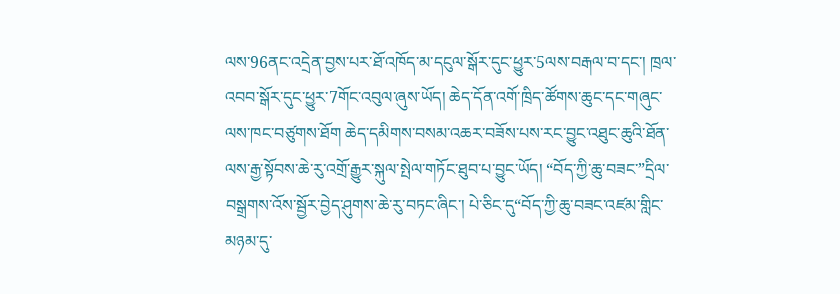ལས་96ནང་འདྲེན་བྱས་པར་ཐོ་འཁོད་མ་དངུལ་སྒོར་དུང་ཕྱུར་5ལས་བརྒལ་བ་དང་། ཁྲལ་འབབ་སྒོར་དུང་ཕྱུར་7གོང་འབུལ་ཞུས་ཡོད། ཆེད་དོན་འགོ་ཁྲིད་ཚོགས་ཆུང་དང་གཞུང་ལས་ཁང་བཙུགས་ཐོག ཆེད་དམིགས་བསམ་འཆར་བཟོས་པས་རང་བྱུང་འཐུང་ཆུའི་ཐོན་ལས་རྒྱ་སྟོབས་ཆེ་རུ་འགྲོ་རྒྱུར་སྐུལ་སྤེལ་གཏོང་ཐུབ་པ་བྱུང་ཡོད། “བོད་ཀྱི་ཆུ་བཟང་”དྲིལ་བསྒྲགས་འོས་སྦྱོར་བྱེད་ཤུགས་ཆེ་རུ་བཏང་ཞིང་། པེ་ཅིང་དུ“བོད་ཀྱི་ཆུ་བཟང་འཛམ་གླིང་མཉམ་དུ་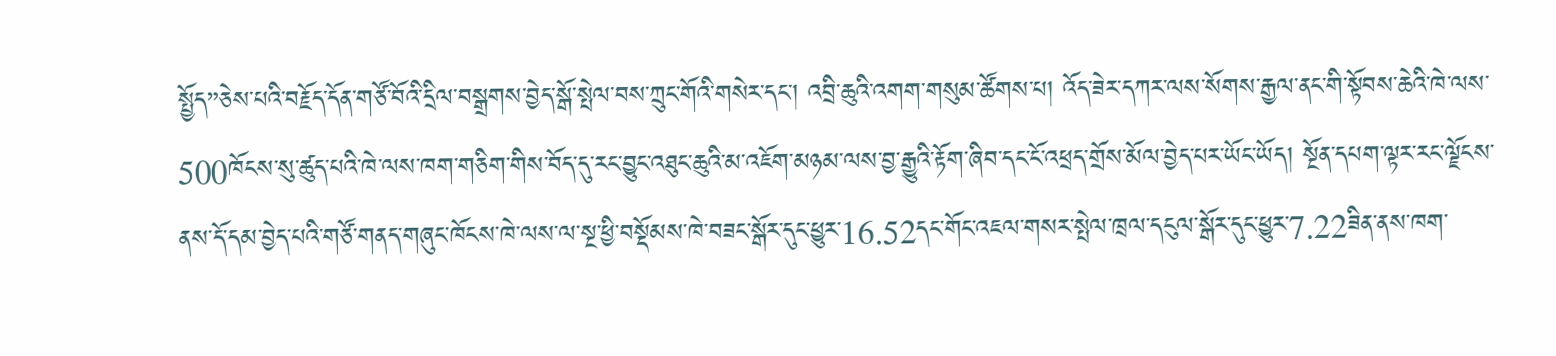སྤྱོད”ཅེས་པའི་བརྗོད་དོན་གཙོ་བོའི་དྲིལ་བསྒྲགས་བྱེད་སྒོ་སྤེལ་བས་ཀྲུང་གོའི་གསེར་དང་། འབྲི་ཆུའི་འགག་གསུམ་ཚོགས་པ། འོད་ཟེར་དཀར་ལས་སོགས་རྒྱལ་ནང་གི་སྟོབས་ཆེའི་ཁེ་ལས་500ཁོངས་སུ་ཚུད་པའི་ཁེ་ལས་ཁག་གཅིག་གིས་བོད་དུ་རང་བྱུང་འཐུང་ཆུའི་མ་འཇོག་མཉམ་ལས་བྱ་རྒྱུའི་རྟོག་ཞིབ་དང་ངོ་འཕྲད་གྲོས་མོལ་བྱེད་པར་ཡོང་ཡོད། སྔོན་དཔག་ལྟར་རང་ལྗོངས་ནས་དོ་དམ་བྱེད་པའི་གཙོ་གནད་གཞུང་ཁོངས་ཁེ་ལས་ལ་སྔ་ཕྱི་བསྡོམས་ཁེ་བཟང་སྒོར་དུང་ཕྱུར་16.52དང་གོང་འཇལ་གསར་སྤེལ་ཁྲལ་དངུལ་སྒོར་དུང་ཕྱུར་7.22ཟིན་ནས་ཁག་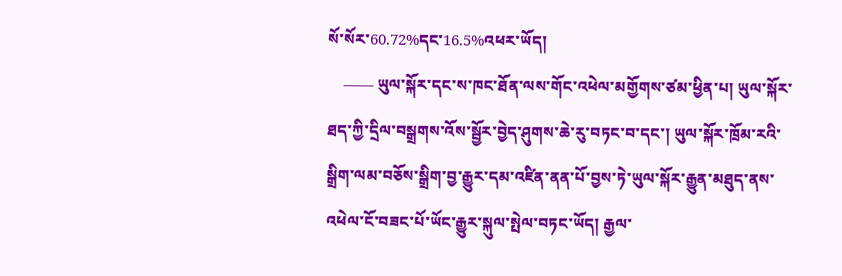སོ་སོར་60.72%དང་16.5%འཕར་ཡོད།
    —— ཡུལ་སྐོར་དང་ས་ཁང་ཐོན་ལས་གོང་འཕེལ་མགྱོགས་ཙམ་ཕྱིན་པ། ཡུལ་སྐོར་ཐད་ཀྱི་དྲིལ་བསྒྲགས་འོས་སྦྱོར་བྱེད་ཤུགས་ཆེ་རུ་བཏང་བ་དང་། ཡུལ་སྐོར་ཁྲོམ་རའི་སྒྲིག་ལམ་བཅོས་སྒྲིག་བྱ་རྒྱུར་དམ་འཛིན་ནན་པོ་བྱས་ཏེ་ཡུལ་སྐོར་རྒྱུན་མཐུད་ནས་འཕེལ་ངོ་བཟང་པོ་ཡོང་རྒྱུར་སྐུལ་སྤེལ་བཏང་ཡོད། རྒྱལ་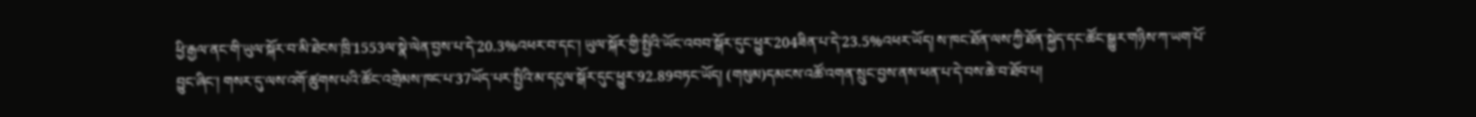ཕྱི་རྒྱལ་ནང་གི་ཡུལ་སྐོར་བ་མི་ཐེངས་ཁྲི་1553ལ་སྣེ་ལེན་བྱས་པ་དེ་20.3%འཕར་བ་དང་། ཡུལ་སྐོར་གྱི་སྤྱིའི་ཡོང་འབབ་སྒོར་དུང་ཕྱུར་204ཟིན་པ་དེ་23.5%འཕར་ཡོད། ས་ཁང་ཐོན་ལས་ཀྱི་ཐོན་སྐྱེད་དང་ཚོང་སྒྱུར་གཉིས་ཀ་ཡག་པོ་བྱུང་ཞིང་། གསར་དུ་ལས་འགོ་ཚུགས་པའི་ཚོང་འགྲེམས་ཁང་པ་37ཡོད་པར་སྤྱིའི་མ་དངུལ་སྒོར་དུང་ཕྱུར་92.89བཏང་ཡོད། (གསུམ)དམངས་འཚོ་འགན་སྲུང་བྱས་ནས་ཕན་པ་དེ་བས་ཆེ་བ་ཐོབ་པ།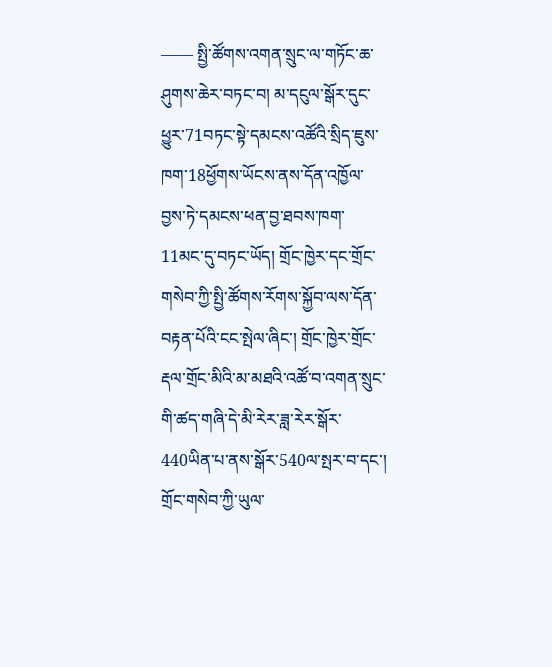—— སྤྱི་ཚོགས་འགན་སྲུང་ལ་གཏོང་ཆ་ཤུགས་ཆེར་བཏང་བ། མ་དངུལ་སྒོར་དུང་ཕྱུར་71བཏང་སྟེ་དམངས་འཚོའི་སྲིད་ཇུས་ཁག་18ཕྱོགས་ཡོངས་ནས་དོན་འཁྱོལ་བྱས་ཏེ་དམངས་ཕན་བྱ་ཐབས་ཁག་11མང་དུ་བཏང་ཡོད། གྲོང་ཁྱེར་དང་གྲོང་གསེབ་ཀྱི་སྤྱི་ཚོགས་རོགས་སྐྱོབ་ལས་དོན་བརྟན་པོའི་ངང་སྤེལ་ཞིང་། གྲོང་ཁྱེར་གྲོང་རྡལ་གྲོང་མིའི་མ་མཐའི་འཚོ་བ་འགན་སྲུང་གི་ཚད་གཞི་དེ་མི་རེར་ཟླ་རེར་སྒོར་440ཡིན་པ་ནས་སྒོར་540ལ་སྤར་བ་དང་། གྲོང་གསེབ་ཀྱི་ཡུལ་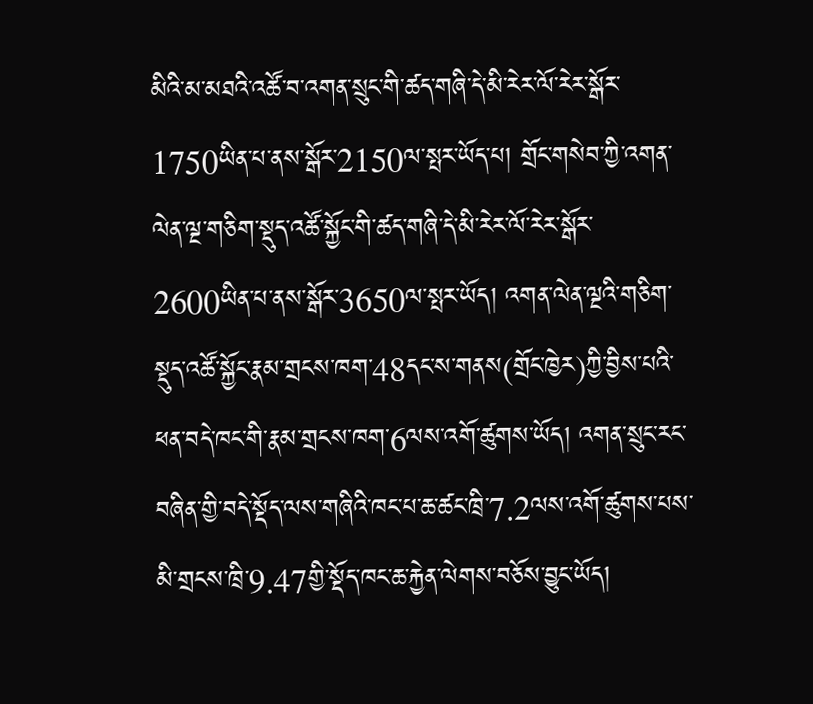མིའི་མ་མཐའི་འཚོ་བ་འགན་སྲུང་གི་ཚད་གཞི་དེ་མི་རེར་ལོ་རེར་སྒོར་1750ཡིན་པ་ནས་སྒོར་2150ལ་སྤར་ཡོད་པ། གྲོང་གསེབ་ཀྱི་འགན་ལེན་ལྔ་གཅིག་སྡུད་འཚོ་སྐྱོང་གི་ཚད་གཞི་དེ་མི་རེར་ལོ་རེར་སྒོར་2600ཡིན་པ་ནས་སྒོར་3650ལ་སྤར་ཡོད། འགན་ལེན་ལྔའི་གཅིག་སྡུད་འཚོ་སྐྱོང་རྣམ་གྲངས་ཁག་48དང་ས་གནས(གྲོང་ཁྱེར)ཀྱི་བྱིས་པའི་ཕན་བདེ་ཁང་གི་རྣམ་གྲངས་ཁག་6ལས་འགོ་ཚུགས་ཡོད། འགན་སྲུང་རང་བཞིན་གྱི་བདེ་སྡོད་ལས་གཞིའི་ཁང་པ་ཆ་ཚང་ཁྲི་7.2ལས་འགོ་ཚུགས་པས་མི་གྲངས་ཁྲི་9.47གྱི་སྡོད་ཁང་ཆ་རྐྱེན་ལེགས་བཅོས་བྱུང་ཡོད།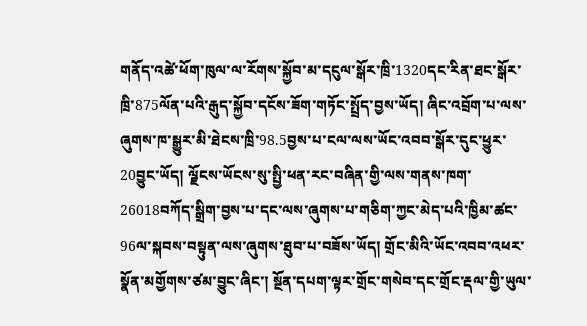གནོད་འཚེ་ཕོག་ཁུལ་ལ་རོགས་སྐྱོབ་མ་དངུལ་སྒོར་ཁྲི་1320དང་རིན་ཐང་སྒོར་ཁྲི་875ལོན་པའི་རྒུད་སྐྱོབ་དངོས་ཟོག་གཏོང་སྤྲོད་བྱས་ཡོད། ཞིང་འབྲོག་པ་ལས་ཞུགས་ཁ་སྒྱུར་མི་ཐེངས་ཁྲི་98.5བྱས་པ་ངལ་ལས་ཡོང་འབབ་སྒོར་དུང་ཕྱུར་20བྱུང་ཡོད། ལྗོངས་ཡོངས་སུ་སྤྱི་ཕན་རང་བཞིན་གྱི་ལས་གནས་ཁག་26018བཀོད་སྒྲིག་བྱས་པ་དང་ལས་ཞུགས་པ་གཅིག་ཀྱང་མེད་པའི་ཁྱིམ་ཚང་96ལ་སྐབས་བསྟུན་ལས་ཞུགས་ཐུབ་པ་བཟོས་ཡོད། གྲོང་མིའི་ཡོང་འབབ་འཕར་སྣོན་མགྱོགས་ཙམ་བྱུང་ཞིང་། སྔོན་དཔག་ལྟར་གྲོང་གསེབ་དང་གྲོང་རྡལ་གྱི་ཡུལ་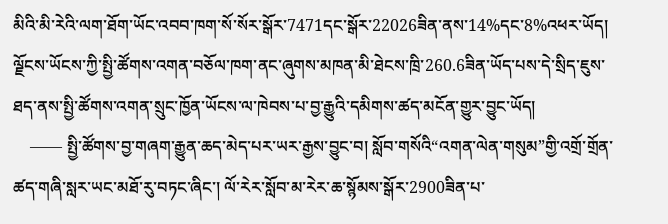མིའི་མི་རེའི་ལག་ཐོག་ཡོང་འབབ་ཁག་སོ་སོར་སྒོར་7471དང་སྒོར་22026ཟིན་ནས་14%དང་8%འཕར་ཡོད། ལྗོངས་ཡོངས་ཀྱི་སྤྱི་ཚོགས་འགན་བཅོལ་ཁག་ནང་ཞུགས་མཁན་མི་ཐེངས་ཁྲི་260.6ཟིན་ཡོད་པས་དེ་སྲིད་ཇུས་ཐད་ནས་སྤྱི་ཚོགས་འགན་སྲུང་ཁྱོན་ཡོངས་ལ་ཁེབས་པ་བྱ་རྒྱུའི་དམིགས་ཚད་མངོན་གྱུར་བྱུང་ཡོད།
    —— སྤྱི་ཚོགས་བྱ་གཞག་རྒྱུན་ཆད་མེད་པར་ཡར་རྒྱས་བྱུང་བ། སློབ་གསོའི“འགན་ལེན་གསུམ”གྱི་འགྲོ་གྲོན་ཚད་གཞི་སླར་ཡང་མཐོ་རུ་བཏང་ཞིང་། ལོ་རེར་སློབ་མ་རེར་ཆ་སྙོམས་སྒོར་2900ཟིན་པ་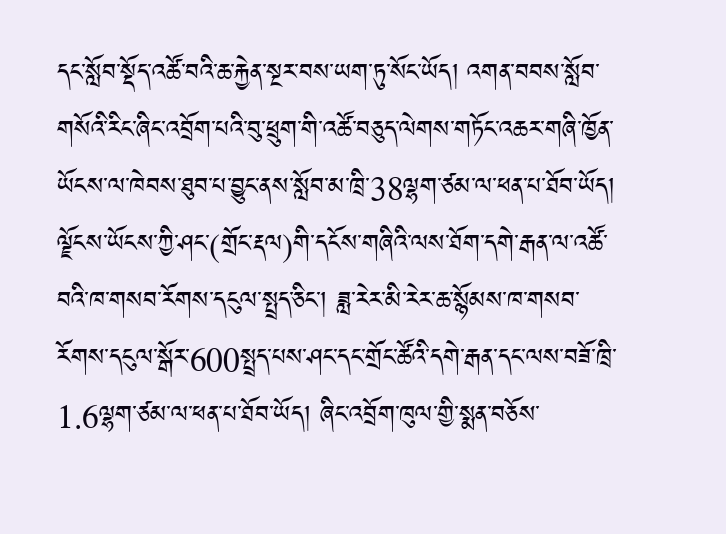དང་སློབ་སྡོད་འཚོ་བའི་ཆ་རྐྱེན་སྔར་བས་ཡག་ཏུ་སོང་ཡོད། འགན་བབས་སློབ་གསོའི་རིང་ཞིང་འབྲོག་པའི་བུ་ཕྲུག་གི་འཚོ་བཅུད་ལེགས་གཏོང་འཆར་གཞི་ཁྱོན་ཡོངས་ལ་ཁེབས་ཐུབ་པ་བྱུང་ནས་སློབ་མ་ཁྲི་38ལྷག་ཙམ་ལ་ཕན་པ་ཐོབ་ཡོད། ལྗོངས་ཡོངས་ཀྱི་ཤང་(གྲོང་རྡལ)གི་དངོས་གཞིའི་ལས་ཐོག་དགེ་རྒན་ལ་འཚོ་བའི་ཁ་གསབ་རོགས་དངུལ་སྤྲད་ཅིང་། ཟླ་རེར་མི་རེར་ཆ་སྙོམས་ཁ་གསབ་རོགས་དངུལ་སྒོར་600སྤྲད་པས་ཤང་དང་གྲོང་ཚོའི་དགེ་རྒན་དང་ལས་བཟོ་ཁྲི་1.6ལྷག་ཙམ་ལ་ཕན་པ་ཐོབ་ཡོད། ཞིང་འབྲོག་ཁུལ་གྱི་སྨན་བཅོས་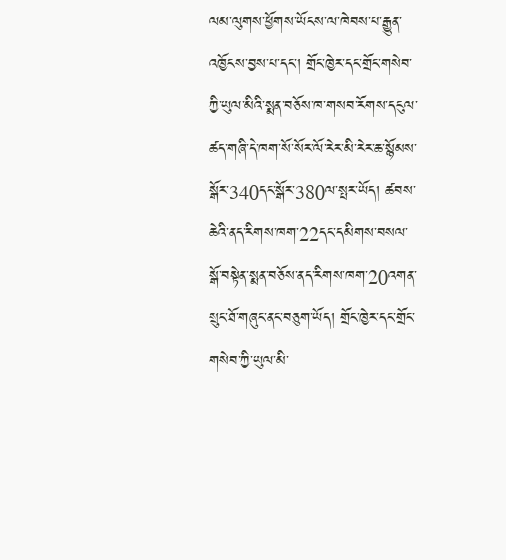ལམ་ལུགས་ཕྱོགས་ཡོངས་ལ་ཁེབས་པ་རྒྱུན་འཁྱོངས་བྱས་པ་དང་། གྲོང་ཁྱེར་དང་གྲོང་གསེབ་ཀྱི་ཡུལ་མིའི་སྨན་བཅོས་ཁ་གསབ་རོགས་དངུལ་ཚད་གཞི་དེ་ཁག་སོ་སོར་ལོ་རེར་མི་རེར་ཆ་སྙོམས་སྒོར་340དང་སྒོར་380ལ་སྤར་ཡོད། ཚབས་ཆེའི་ནད་རིགས་ཁག་22དང་དམིགས་བསལ་སྒོ་བསྟེན་སྨན་བཅོས་ནད་རིགས་ཁག་20འགན་སྲུང་ཐོ་གཞུང་ནང་བཅུག་ཡོད། གྲོང་ཁྱེར་དང་གྲོང་གསེབ་ཀྱི་ཡུལ་མི་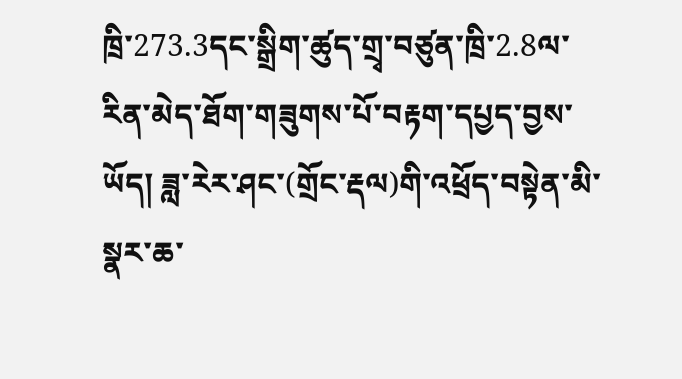ཁྲི་273.3དང་སྒྲིག་ཚུད་གྲྭ་བཙུན་ཁྲི་2.8ལ་རིན་མེད་ཐོག་གཟུགས་པོ་བརྟག་དཔྱད་བྱས་ཡོད། ཟླ་རེར་ཤང་(གྲོང་རྡལ)གི་འཕྲོད་བསྟེན་མི་སྣར་ཆ་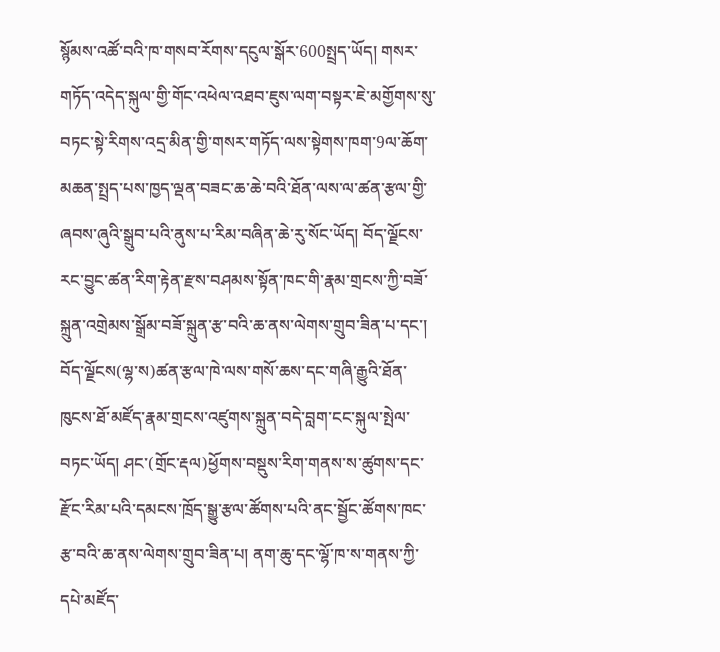སྙོམས་འཚོ་བའི་ཁ་གསབ་རོགས་དངུལ་སྒོར་600སྤྲད་ཡོད། གསར་གཏོད་འདེད་སྐུལ་གྱི་གོང་འཕེལ་འཐབ་ཇུས་ལག་བསྟར་ཇེ་མགྱོགས་སུ་བཏང་སྟེ་རིགས་འདྲ་མིན་གྱི་གསར་གཏོད་ལས་སྟེགས་ཁག་9ལ་ཆོག་མཆན་སྤྲད་པས་ཁྱད་ལྡན་བཟང་ཆ་ཆེ་བའི་ཐོན་ལས་ལ་ཚན་རྩལ་གྱི་ཞབས་ཞུའི་སྒྲུབ་པའི་ནུས་པ་རིམ་བཞིན་ཆེ་རུ་སོང་ཡོད། བོད་ལྗོངས་རང་བྱུང་ཚན་རིག་རྟེན་རྫས་བཤམས་སྟོན་ཁང་གི་རྣམ་གྲངས་ཀྱི་བཟོ་སྐྲུན་འགྲེམས་སྒྲོམ་བཟོ་སྐྲུན་རྩ་བའི་ཆ་ནས་ལེགས་གྲུབ་ཟིན་པ་དང་། བོད་ལྗོངས(ལྷ་ས)ཚན་རྩལ་ཁེ་ལས་གསོ་ཆས་དང་གཞི་རྒྱུའི་ཐོན་ཁུངས་ཐོ་མཛོད་རྣམ་གྲངས་འཛུགས་སྐྲུན་བདེ་བླག་ངང་སྐུལ་སྤེལ་བཏང་ཡོད། ཤང་(གྲོང་རྡལ)ཕྱོགས་བསྡུས་རིག་གནས་ས་ཚུགས་དང་རྫོང་རིམ་པའི་དམངས་ཁྲོད་སྒྱུ་རྩལ་ཚོགས་པའི་ནང་སྦྱོང་ཚོགས་ཁང་རྩ་བའི་ཆ་ནས་ལེགས་གྲུབ་ཟིན་པ། ནག་ཆུ་དང་ལྷོ་ཁ་ས་གནས་ཀྱི་དཔེ་མཛོད་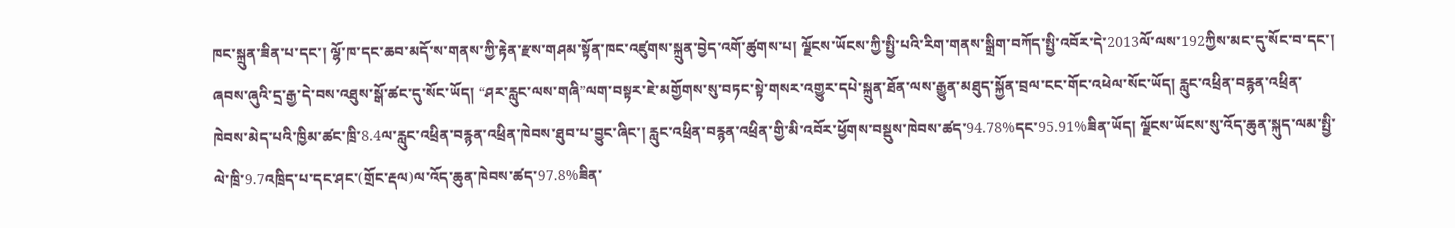ཁང་སྐྲུན་ཟིན་པ་དང་། ལྷོ་ཁ་དང་ཆབ་མདོ་ས་གནས་ཀྱི་རྟེན་རྫས་གཤམ་སྟོན་ཁང་འཛུགས་སྐྲུན་བྱེད་འགོ་ཚུགས་པ། ལྗོངས་ཡོངས་ཀྱི་སྤྱི་པའི་རིག་གནས་སྒྲིག་བཀོད་སྤྱི་འབོར་དེ་2013ལོ་ལས་192ཀྱིས་མང་དུ་སོང་བ་དང་། ཞབས་ཞུའི་དྲ་རྒྱ་དེ་བས་འཐུས་སྒོ་ཚང་དུ་སོང་ཡོད། “ཤར་རླུང་ལས་གཞི”ལག་བསྟར་ཇེ་མགྱོགས་སུ་བཏང་སྟེ་གསར་འགྱུར་དཔེ་སྐྲུན་ཐོན་ལས་རྒྱུན་མཐུད་སྐྱོན་བྲལ་ངང་གོང་འཕེལ་སོང་ཡོད། རླུང་འཕྲིན་བརྙན་འཕྲིན་ཁེབས་མེད་པའི་ཁྱིམ་ཚང་ཁྲི་8.4ལ་རླུང་འཕྲིན་བརྙན་འཕྲིན་ཁེབས་ཐུབ་པ་བྱུང་ཞིང་། རླུང་འཕྲིན་བརྙན་འཕྲིན་གྱི་མི་འབོར་ཕྱོགས་བསྡུས་ཁེབས་ཚད་94.78%དང་95.91%ཟིན་ཡོད། ལྗོངས་ཡོངས་སུ་འོད་ཆུན་སྐུད་ལམ་སྤྱི་ལེ་ཁྲི་9.7འཁྲིད་པ་དང་ཤང་(གྲོང་རྡལ)ལ་འོད་ཆུན་ཁེབས་ཚད་97.8%ཟིན་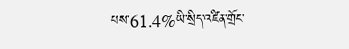པས་61.4%ཡི་སྲིད་འཛིན་གྲོང་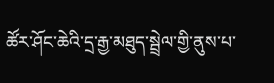ཚོར་ཤོང་ཆེའི་དྲ་རྒྱ་མཐུད་སྦྲེལ་གྱི་ནུས་པ་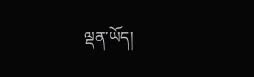ལྡན་ཡོད།